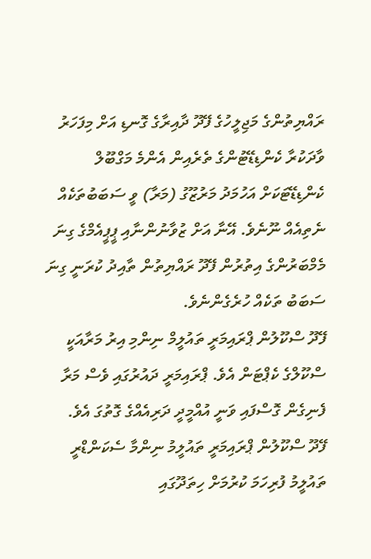ރައްޔިތުންގެ މަޖިލީހުގެ ފޭދޫ ދާއިރާގެ ގޮނޑި އަށް މިފަހަރު ވާދަކުރާ ކެންޑިޑޭޓުންގެ ތެރެއިން އެންމެ މަގްބޫލް ކެންޑިޑޭޓަކަށް އަހުމަދު މަރުޒޫގު (މަރާ) ވީ ސަބަބުތަކެއް ނެތިއެއް ނޫނެވެ. އޭނާ އަށް ޒުވާނުންނާއި ޕީޕީއެމްގެ ގިނަ މެމްބަރުންގެ އިތުރުން ފޭދޫ ރައްޔިތުން ތާއިދު ކުރަނީ ގިނަ ސަބަބު ތަކެއް ހުރެގެންނެވެ.
ފޭދޫ ސްކޫލުން ޕްރައިމަރީ ތައުލީމް ނިންމި އިރު މަރާއަކީ ސްކޫލްގެ ކެޕްޓަން އެވެ. ޕްރައިމަރީ ދައުރުގައި ވެސް މަރާ ފެނިގެން ގޮސްފައި ވަނީ އުއްމީދީ ދަރިއެއްގެ ގޮތުގަ އެވެ.
ފޭދޫ ސްކޫލުން ޕްރައިމަރީ ތައުލީމު ނިންމާ ސެކަންޑްރީ ތައުލީމު ފުރިހަމަ ކުރުމަށް ހިތަދޫގައި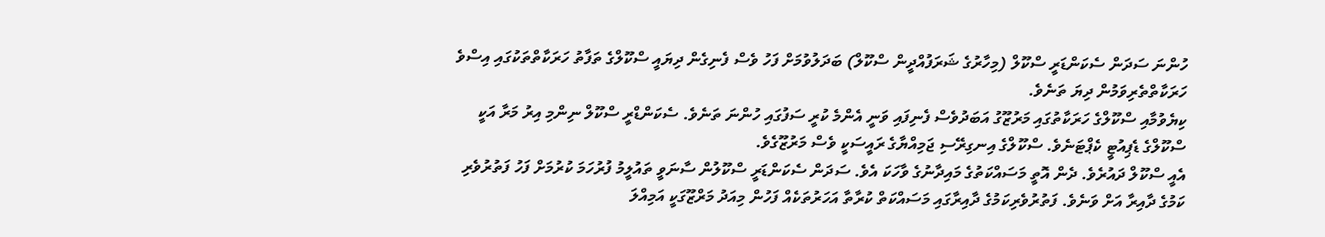ހުންނަ ސަދަން ސެކަންޑަރީ ސްކޫލް (މިހާރުގެ ޝަރަފުއްދީން ސްކޫލް) ބަދަލުވުމަށް ފަހު ވެސް ފެނިގެން ދިޔައީ ސްކޫލްގެ ތަފާތު ހަރަކާތްތަކުގައި އިސްވެ ހަރަކާތްތެރިވަމުން ދިޔަ ތަނެވެ.
ކިޔެވުމާއި ސްކޫލްގެ ހަރަކާތުގައި މަރުޒޫގު އަބަދުވެސް ފެނިފައި ވަނީ އެންމެ ކުރީ ސަފުގައި ހުންނަ ތަނެވެ. ސެކަންޑްރީ ސްކޫލް ނިންމި އިރު މަރާ އަކީ ސްކޫލްގެ ޑެޕިއުޓީ ކެޕްޓަނެވެ. ސްކޫލްގެ އިނގިރޭސި ޖަމިއްޔާގެ ރައީސަކީ ވެސް މަރުޒޫގެވެ.
އެއީ ސްކޫލް ދައުރެވެ. ދެން އޮތީ މަސައްކަތުގެ މައިދާނުގެ ވާހަކަ އެވެ. ސަދަން ސެކަންޑަރީ ސްކޫލުން ސާނަވީ ތައުލީމު ފުރުހަމަ ކުރުމަށް ފަހު ފަތުރުވެރި ކަމުގެ ދާއިރާ އަށް ވަނެވެ. ފަތުރުވެރިކަމުގެ ދާއިރާގައި މަސައްކަތް ކުރާތާ އަހަރުތަކެއް ފަހުން މިއަދު މަރްޒޫގަކީ އަމިއްލަ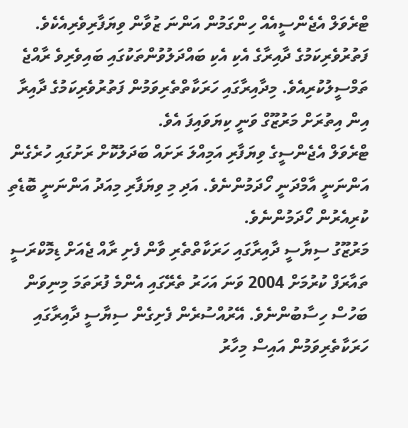ޓްރެވަލް އެޖެންސީއެއް ހިންގަމުން އަންނަ ޒުވާން ވިޔަފާރިވެރިއެކެވެ.
ފަތުރުވެރިކަމުގެ ދާއިރާގެ އެކި އެކި ބައްދަލުވުންތަކުގައި ބައިވެރިވެ ރާއްޖެ ތަމްސީލުކުރިއެވެ. މިދާއިރާގައި ހަރަކާތްތެރިވަމުން ފަތުރުވެރިކަމުގެ ދާއިރާ އިން އިތުރަށް މަރުޒޫގް ވަނީ ކިޔަވައިފަ އެވެ.
ޓްރެވަލް އެޖެންސީގެ ވިޔަފާރި އަމިއްލަ ރަށައް ބަދަލުކޮށް ރަށުގައި ހުރެގެން އަންނަނީ އާމްދަނީ ހޯދަމުންނެވެ. އަދި މި ވިޔަފާރި މިއަދު އަންނަނީ ބޮޑެތި ކުރިއެރުން ހޯދަމުންނެވެ.
މަރުޒޫގު ސިޔާސީ ދާއިރާގައި ހަރަކާތްތެރި ވާން ފެށި ރާއް ޖެއަށް ޑިމޮކްރަސީ ތައާރަފް ކުރުމަށް 2004 ވަނަ އަހަރު ތެރޭގައި އެންމެ ފުރަތަމަ މިނިވަން ބަހުސް ހިސާބުންނެވެ. އޭރުއްސުރެން ފެށިގެން ސިޔާސީ ދާއިރާގައި ހަރަކާތެރިވަމުން އައިސް މިހާރު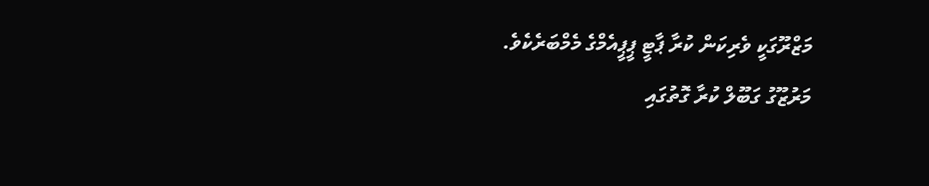މަޒްރޫގަކީ ވެރިކަން ކުރާ ޕާޓީ ޕީޕީއެމްގެ މެމްބަރެކެވެ.
މަރުޒޫގު ގަބޫލް ކުރާ ގޮތުގައި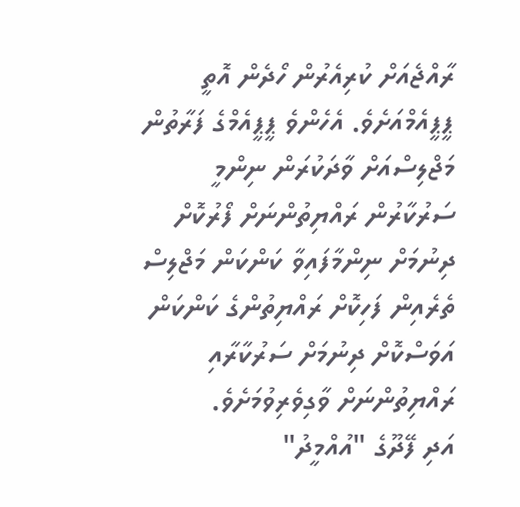ރާއްޖެއަށް ކުރިއެރުން ހޯދެން އޮތީ ޕީޕީއެމްއަށެވެ. އެހެންވެ ޕީޕީއެމްގެ ފަރާތުން މަޖްލިސްއަށް ވާދަކުރަން ނިންމީ ސަރުކާރުން ރައްޔިތުންނަށް ފޯރުކޮށް ދިނުމަށް ނިންމާފައިވާ ކަންކަން މަޖްލިސް ތެރެއިން ފަހިކޮށް ރައްޔިތުންގެ ކަންކަން އަވަސްކޮށް ދިނުމަށް ސަރުކާރާއި ރައްޔިތުންނަށް ވާގިވެރިވުމަށެވެ.
އަދި ފޭދޫގެ "އުއްމީދު"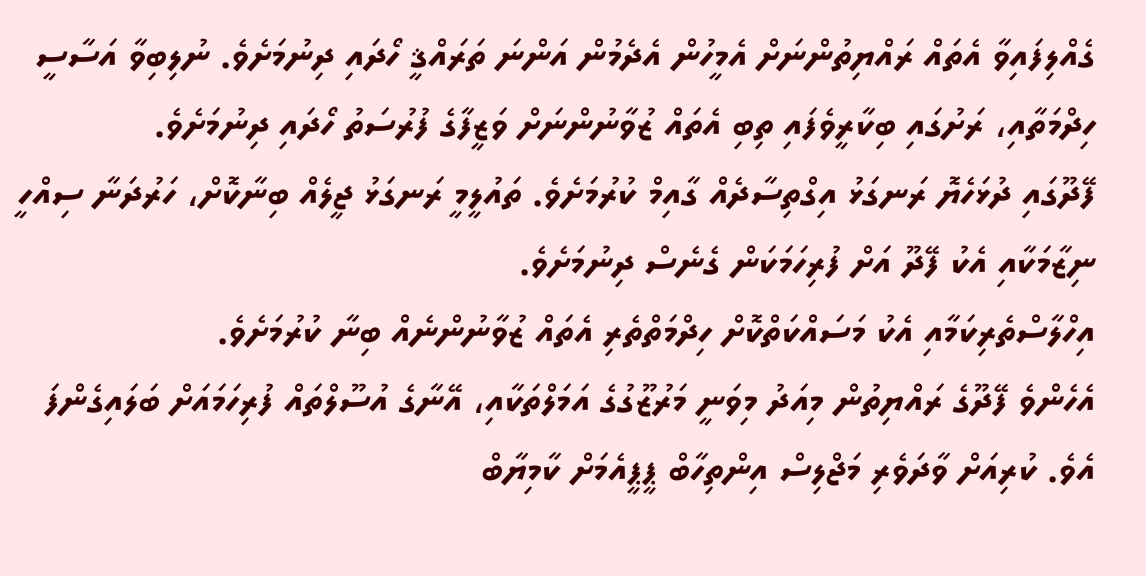ގެއްލިފައިވާ އެތައް ރައްޔިތުންނަށް އެމީހުން އެދެމުން އަންނަ ތަރައްޤީ ހޯދައި ދިނުމަށެވެ. ނުލިބިވާ އަސާސީ ހިދްމަތާއި، ރަށުގައި ބިކާރީވެފައި ތިބި އެތައް ޒުވާނުންނަށް ވަޒީފާގެ ފުރުސަތު ހޯދައި ދިނުމަށެވެ.
ފޭދޫގައި ދުޅަހެޔޮ ރަނގަޅު އިގްތިސާދެއް ގާއިމް ކުރުމަށެވެ. ތައުލީމީ ރަނގަޅު ޖީލެއް ބިނާކޮށް، ހަރުދަނާ ސިއްހީ ނިޒާމަކާއި އެކު ފޭދޫ އަށް ފުރިހަމަކަން ގެނެސް ދިނުމަށެވެ.
އިހްލާސްތެރިކަމާއި އެކު މަސައްކަތްކޮށް ހިދްމަތްތެރި އެތައް ޒުވާނުންނެއް ބިނާ ކުރުމަށެވެ.
އެހެންވެ ފޭދޫގެ ރައްޔިތުން މިއަދު މިވަނީ މަރުޒޫގުގެ އަމަލްތަކާއި، އޭނާގެ އުސޫލްތައް ފުރިހަމައަށް ބަލައިގެންފަ އެވެ. ކުރިއަށް ވާދަވެރި މަޖްލިސް އިންތިހާބް ޕީޕީއެމަށް ކާމިޔާބް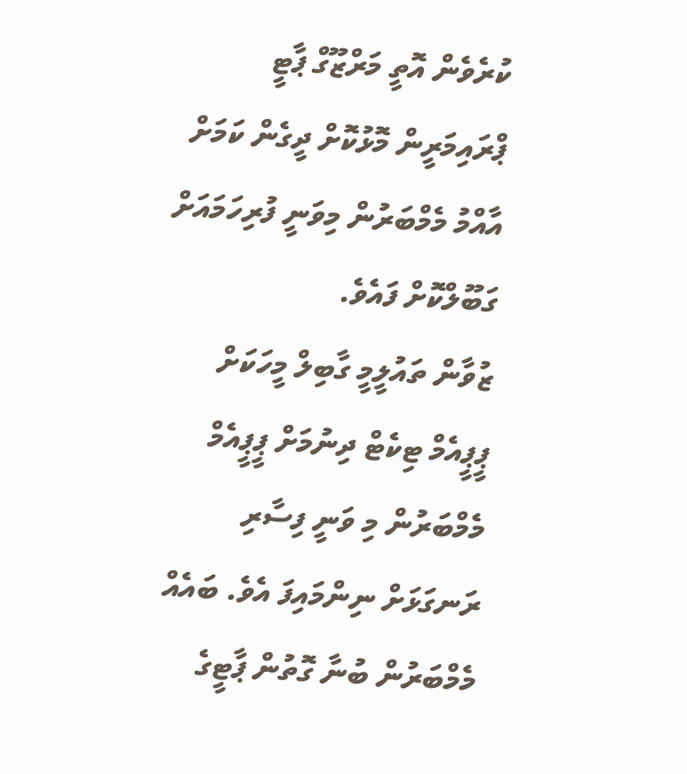ކުރެވެން އޮތީ މަރްޒޫގް ޕާޓީ ޕްރައިމަރީން މޮޅުކޮށް ދީގެން ކަމަށް އާއްމު މެމްބަރުން މިވަނީ ފުރިހަމައަށް ގަބޫލްކޮށް ފައެވެ.
ޒުވާން ތައުލީމީ ގާބިލް މީހަކަށް ޕީޕީއެމް ޓިކެޓް ދިނުމަށް ޕީޕީއެމް މެމްބަރުން މި ވަނީ ފިސާރި ރަނގަޅަށް ނިންމައިފަ އެވެ. ބައެއް މެމްބަރުން ބުނާ ގޮތުން ޕާޓީގެ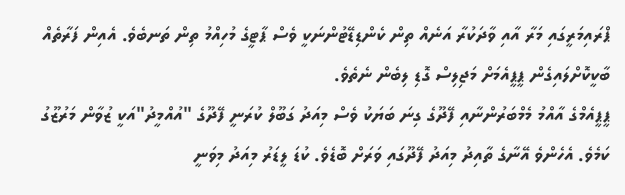ޕްރައިމަރީގައި މަރާ އާއި ވާދަކުރާ އަނެއް ތިން ކެންޑިޑޭޓުންނަކީ ވެސް ޕާޓީގެ މުހިއްމު ތިން ތަނބެވެ. އެއިން ފަރާތެއް ބާކީކޮށްލައިގެން ޕީޕީއެމަށް މަޖިލިސް ގޮޑި ލިބެން ނެތެވެ.
ޕީޕީއެމްގެ އާއްމު މެމްބަރުންނާއި ފޭދޫގެ ގިނަ ބަޔަކު ވެސް މިއަދު ގަބޫލް ކުރަނީ ފޭދޫގެ "އުއްމީދު"އަކީ ޒުވާން މަރުޒޫގު ކަމެވެ. އެހެންވެ އޭނާގެ ތާއިދު މިއަދު ފޭދޫގައި ވަރަށް ބޮޑެވެ. ކުޑަ ލީޑަރު މިއަދު މިވަނީ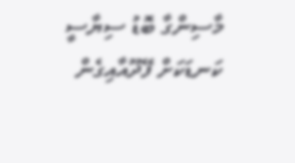މާސިންގާ ބޮޑު ސިޔާސީ ކަނޑަކަށް ފޭދޫއާއިގެން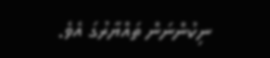ނިކުންނަން ތައްޔާރުގަ އެވެ.